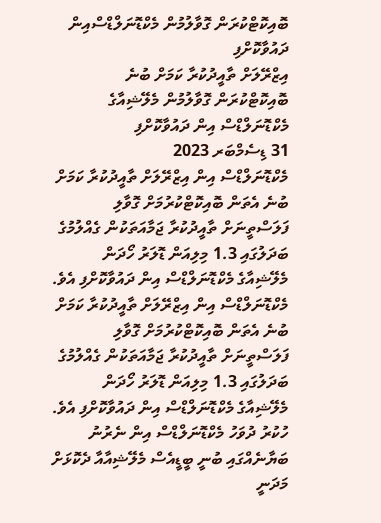ބޮއިކޮޓްކުރަން ގޮވާލުމުން މެކްޑޮނަލްޑްސްއިން ދައުވާކޮށްފި
އިޒްރޭލަށް ތާއީދުކުރާ ކަމަށް ބުނެ ބޮއިކޮޓްކުރަން ގޮވާލުމުން މެލޭޝިއާގެ މެކްޑޮނަލްޑްސް އިން ދައުވާކޮށްފި
31 ޑިސެމްބަރ 2023
މެކްޑޮނަލްޑްސް އިން އިޒްރޭލަށް ތާއީދުކުރާ ކަމަށް ބުނެ އެތަން ބޮއިކޮޓްކުރުމަށް ގޮވާލި ފަލަސްތީނަށް ތާއީދުކުރާ ޖަމާއަތަކުން ގެއްލުމުގެ ބަދަލުގައި 1.3 މިލިއަން ޑޮލަރު ހޯދަން މެލޭޝިއާގެ މެކްޑޮނަލްޑްސް އިން ދައުވާކޮށްފި އެވެ.
މެކްޑޮނަލްޑްސް އިން އިޒްރޭލަށް ތާއީދުކުރާ ކަމަށް ބުނެ އެތަން ބޮއިކޮޓްކުރުމަށް ގޮވާލި ފަލަސްތީނަށް ތާއީދުކުރާ ޖަމާއަތަކުން ގެއްލުމުގެ ބަދަލުގައި 1.3 މިލިއަން ޑޮލަރު ހޯދަން މެލޭޝިއާގެ މެކްޑޮނަލްޑްސް އިން ދައުވާކޮށްފި އެވެ.
ހުކުރު ދުވަހު މެކްޑޮނަލްޑްސް އިން ނެރުނު ބަޔާނެއްގައި ބުނީ ބީޑީއެސް މެލޭޝިއާއާ ދެކޮޅަށް މަދަނީ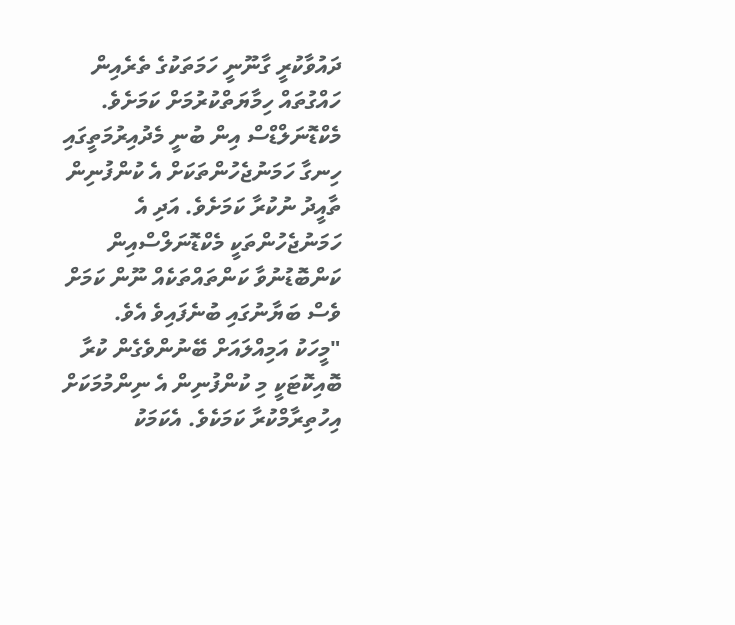ދައުވާކުރީ ގާނޫނީ ހަމަތަކުގެ ތެރެއިން ހައްގުތައް ހިމާޔަތްކުރުމަށް ކަމަށެވެ.
މެކްޑޮނަލްޑްސް އިން ބުނީ މެދުއިރުމަތީގައި ހިނގާ ހަމަނުޖެހުންތަކަށް އެ ކުންފުނިން ތާއީދު ނުކުރާ ކަމަށެވެ. އަދި އެ ހަމަނުޖެހުންތަކީ މެކްޑޮނަލްސްއިން ކަންބޮޑުނުވާ ކަންތައްތަކެއް ނޫން ކަމަށް ވެސް ބަޔާނުގައި ބުނެފައިވެ އެވެ.
"މީހަކު އަމިއްލައަށް ބޭނުންވެގެން ކުރާ ބޮއިކޮޓަކީ މި ކުންފުނިން އެ ނިންމުމަކަށް އިހުތިރާމްކުރާ ކަމަކެވެ. އެކަމަކު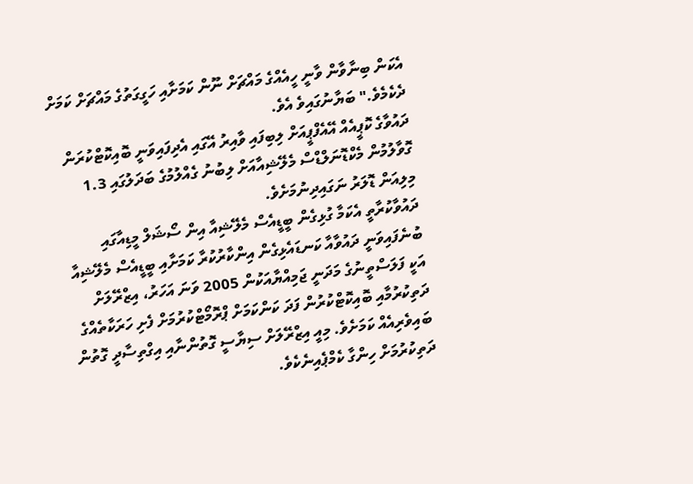އެކަން ބިނާވާން ވާނީ ހީއެއްގެ މައްޗަށް ނޫން ކަމަށާއި ހަގީގަތުގެ މައްޗަށް ކަމަށް ދެކެމެވެ." ބަޔާނުގައިވެ އެވެ.
ދައުވާގެ ކޮޕީއެއް އޭއެފްޕީއަށް ލިބިފައި ވާއިރު އޭގައި އެދިފައިވަނީ ބޮއިކޮޓްކުރަން ގޮވާލުމުން މެކްޑޮނަލްޑްސް މެލޭޝިއާއަށް ލިބުނު ގެއްލުމުގެ ބަދަލުގައި 1.3 މިލިއަން ޑޮލަރު ނަގައިދިނުމަށެވެ.
ދައުވާކުރާތީ އެކަމާ ގުޅިގެން ބީޑީއެސް މެލޭޝިއާ އިން ސޯޝަލް މީޑިއާގައި ބުނެފައިވަނީ ދައުވާއާ ކަނޑައެޅިގެން އިންކާރުކުރާ ކަމަށާއި ބީޑީއެސް މެލޭޝިއާ އަކީ ފަލަސްތީނުގެ މަދަނީ ޖަމިއްޔާއަކުން 2005 ވަނަ އަހަރު، އިޒްރޭލަށް ދަތިކުރުމާއި ބޮއިކޮޓްކުރުން ފަދަ ކަންކަމަށް ޕްރޮމޯޓްކުރުމަށް ފެށި ހަރަކާތެއްގެ ބައިވެރިއެއް ކަމަށެވެ. މިއީ އިޒްރޭލަށް ސިޔާސީ ގޮތުންނާއި އިގްތިސާދީ ގޮތުން ދަތިކުރުމަށް ހިންގާ ކެމްޕެއިނެކެވެ.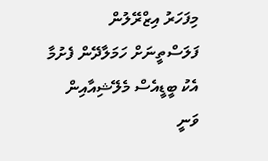މިފަހަރު އިޒްރޭލުން ފަލަސްތީނަށް ހަމަލާދޭން ފެށުމާ އެކު ބީޑީއެސް މެލޭޝިއާއިން ވަނީ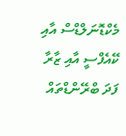މެކްޑޮނަލްޑްސް އާއި ކޭއެފްސީ އާއި ޒާރާ ފަދަ ބްރޭންޑްތައް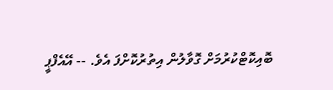ބޮއިކޮޓްކުރުމަށް ގޮވާލުން އިތުރުކޮށްފަ އެވެ. -- އޭއެފްޕީ